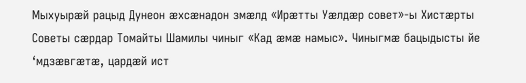Мыхуырӕй рацыд Дунеон ӕхсӕнадон змӕлд «Ирӕтты Уӕлдӕр совет»-ы Хистӕрты Советы сӕрдар Томайты Шамилы чиныг «Кад ӕмӕ намыс». Чиныгмӕ бацыдысты йе ‘мдзӕвгӕтӕ, цардӕй ист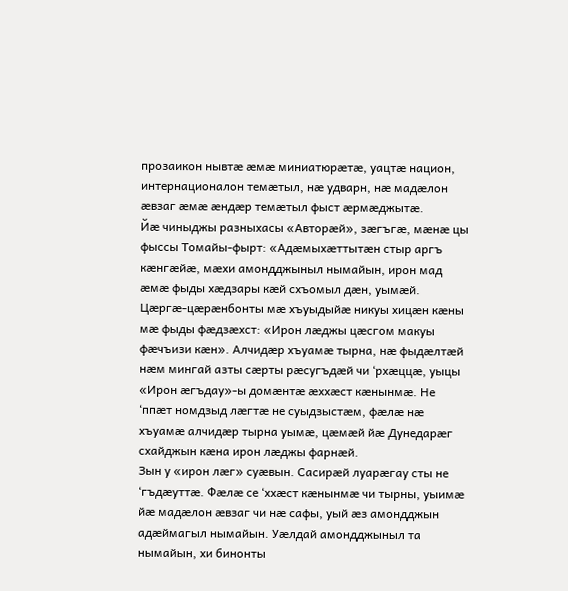прозаикон нывтӕ ӕмӕ миниатюрӕтӕ, уацтӕ национ, интернационалон темӕтыл, нӕ удварн, нӕ мадӕлон ӕвзаг ӕмӕ ӕндӕр темӕтыл фыст ӕрмӕджытӕ.
Йӕ чиныджы разныхасы «Авторӕй», зӕгъгӕ, мӕнӕ цы фыссы Томайы-фырт: «Адӕмыхӕттытӕн стыр аргъ кӕнгӕйӕ, мӕхи амондджыныл нымайын, ирон мад ӕмӕ фыды хӕдзары кӕй схъомыл дӕн, уымӕй. Цӕргӕ-цӕрӕнбонты мӕ хъуыдыйӕ никуы хицӕн кӕны мӕ фыды фӕдзӕхст: «Ирон лӕджы цӕсгом макуы фӕчъизи кӕн». Алчидӕр хъуамӕ тырна, нӕ фыдӕлтӕй нӕм мингай азты сӕрты рӕсугъдӕй чи ‘рхӕццӕ, уыцы «Ирон ӕгъдау»-ы домӕнтӕ ӕххӕст кӕнынмӕ. Не ‘ппӕт номдзыд лӕгтӕ не суыдзыстӕм, фӕлӕ нӕ хъуамӕ алчидӕр тырна уымӕ, цӕмӕй йӕ Дунедарӕг схайджын кӕна ирон лӕджы фарнӕй.
Зын у «ирон лӕг» суӕвын. Сасирӕй луарӕгау сты не ‘гъдӕуттӕ. Фӕлӕ се ‘ххӕст кӕнынмӕ чи тырны, уыимӕ йӕ мадӕлон ӕвзаг чи нӕ сафы, уый ӕз амондджын адӕймагыл нымайын. Уӕлдай амондджыныл та нымайын, хи бинонты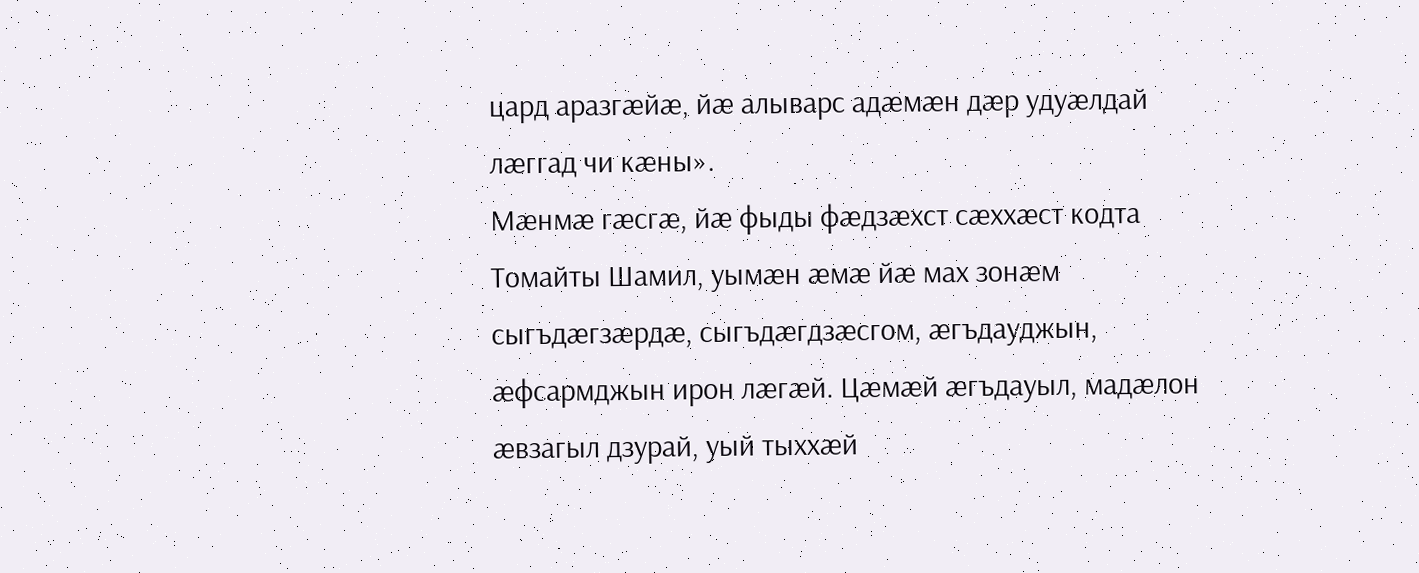цард аразгӕйӕ, йӕ алыварс адӕмӕн дӕр удуӕлдай лӕггад чи кӕны».
Мӕнмӕ гӕсгӕ, йӕ фыды фӕдзӕхст сӕххӕст кодта Томайты Шамил, уымӕн ӕмӕ йӕ мах зонӕм сыгъдӕгзӕрдӕ, сыгъдӕгдзӕсгом, ӕгъдауджын, ӕфсармджын ирон лӕгӕй. Цӕмӕй ӕгъдауыл, мадӕлон ӕвзагыл дзурай, уый тыххӕй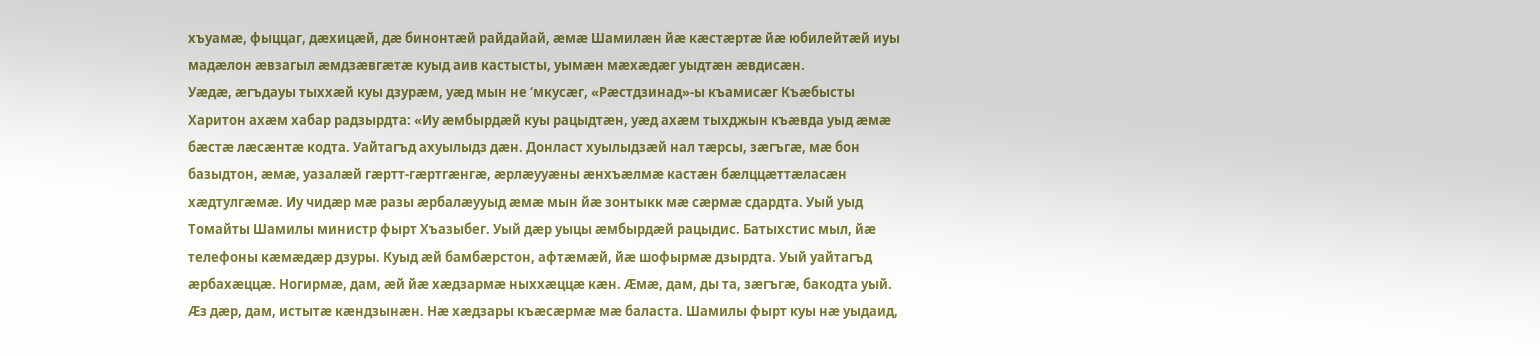хъуамӕ, фыццаг, дӕхицӕй, дӕ бинонтӕй райдайай, ӕмӕ Шамилӕн йӕ кӕстӕртӕ йӕ юбилейтӕй иуы мадӕлон ӕвзагыл ӕмдзӕвгӕтӕ куыд аив кастысты, уымӕн мӕхӕдӕг уыдтӕн ӕвдисӕн.
Уӕдӕ, ӕгъдауы тыххӕй куы дзурӕм, уӕд мын не ‘мкусӕг, «Рӕстдзинад»-ы къамисӕг Къӕбысты Харитон ахӕм хабар радзырдта: «Иу ӕмбырдӕй куы рацыдтӕн, уӕд ахӕм тыхджын къӕвда уыд ӕмӕ бӕстӕ лӕсӕнтӕ кодта. Уайтагъд ахуылыдз дӕн. Донласт хуылыдзӕй нал тӕрсы, зӕгъгӕ, мӕ бон базыдтон, ӕмӕ, уазалӕй гӕртт-гӕртгӕнгӕ, ӕрлӕууӕны ӕнхъӕлмӕ кастӕн бӕлццӕттӕласӕн хӕдтулгӕмӕ. Иу чидӕр мӕ разы ӕрбалӕууыд ӕмӕ мын йӕ зонтыкк мӕ сӕрмӕ сдардта. Уый уыд Томайты Шамилы министр фырт Хъазыбег. Уый дӕр уыцы ӕмбырдӕй рацыдис. Батыхстис мыл, йӕ телефоны кӕмӕдӕр дзуры. Куыд ӕй бамбӕрстон, афтӕмӕй, йӕ шофырмӕ дзырдта. Уый уайтагъд ӕрбахӕццӕ. Ногирмӕ, дам, ӕй йӕ хӕдзармӕ ныххӕццӕ кӕн. Ӕмӕ, дам, ды та, зӕгъгӕ, бакодта уый. Ӕз дӕр, дам, истытӕ кӕндзынӕн. Нӕ хӕдзары къӕсӕрмӕ мӕ баласта. Шамилы фырт куы нӕ уыдаид,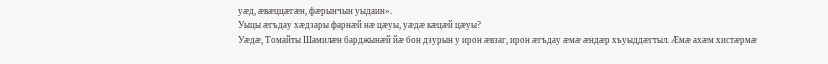уӕд, ӕвӕццӕгӕн, фӕрынчын уыдаин».
Уыцы ӕгъдау хӕдзары фарнӕй нӕ цӕуы, уӕдӕ кӕцӕй цӕуы?
Уӕдӕ, Томайты Шамилӕн барджынӕй йӕ бон дзурын у ирон ӕвзаг, ирон ӕгъдау ӕмӕ ӕндӕр хъуыддӕгтыл. Ӕмӕ ахӕм хистӕрмӕ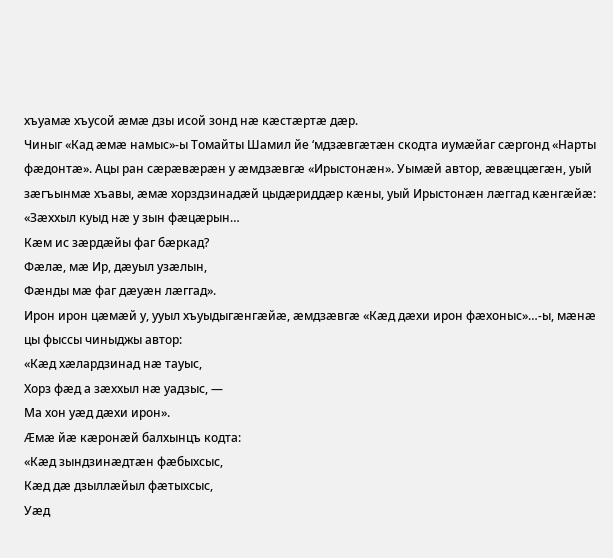хъуамӕ хъусой ӕмӕ дзы исой зонд нӕ кӕстӕртӕ дӕр.
Чиныг «Кад ӕмӕ намыс»-ы Томайты Шамил йе ‘мдзӕвгӕтӕн скодта иумӕйаг сӕргонд «Нарты фӕдонтӕ». Ацы ран сӕрӕвӕрӕн у ӕмдзӕвгӕ «Ирыстонӕн». Уымӕй автор, ӕвӕццӕгӕн, уый зӕгъынмӕ хъавы, ӕмӕ хорздзинадӕй цыдӕриддӕр кӕны, уый Ирыстонӕн лӕггад кӕнгӕйӕ:
«Зӕххыл куыд нӕ у зын фӕцӕрын…
Кӕм ис зӕрдӕйы фаг бӕркад?
Фӕлӕ, мӕ Ир, дӕуыл узӕлын,
Фӕнды мӕ фаг дӕуӕн лӕггад».
Ирон ирон цӕмӕй у, ууыл хъуыдыгӕнгӕйӕ, ӕмдзӕвгӕ «Кӕд дӕхи ирон фӕхоныс»…-ы, мӕнӕ цы фыссы чиныджы автор:
«Кӕд хӕлардзинад нӕ тауыс,
Хорз фӕд а зӕххыл нӕ уадзыс, —
Ма хон уӕд дӕхи ирон».
Ӕмӕ йӕ кӕронӕй балхынцъ кодта:
«Кӕд зындзинӕдтӕн фӕбыхсыс,
Кӕд дӕ дзыллӕйыл фӕтыхсыс,
Уӕд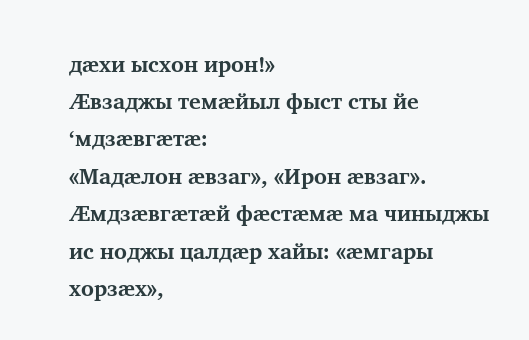дӕхи ысхон ирон!»
Ӕвзаджы темӕйыл фыст сты йе ‘мдзӕвгӕтӕ:
«Мадӕлон ӕвзаг», «Ирон ӕвзаг».
Ӕмдзӕвгӕтӕй фӕстӕмӕ ма чиныджы ис ноджы цалдӕр хайы: «ӕмгары хорзӕх»,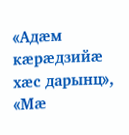«Адӕм кӕрӕдзийӕ хӕс дарынц», «Мӕ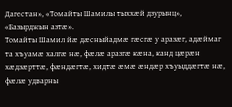Дагестан», «Томайты Шамилы тыххӕй дзурынц», «Базырджын азтӕ».
Томайты Шамил йӕ дӕсныйадмӕ гӕсгӕ у аразӕг, адӕймаг та хъуамӕ халгӕ нӕ, фӕлӕ аразгӕ кӕна, канд цӕрӕн хӕдзӕрттӕ, фӕндӕгтӕ, хидтӕ ӕмӕ ӕндӕр хъуыддӕгтӕ нӕ, фӕлӕ удварны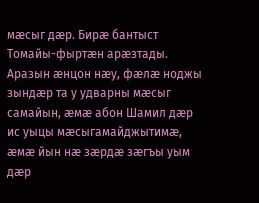мӕсыг дӕр. Бирӕ бантыст Томайы-фыртӕн арӕзтады. Аразын ӕнцон нӕу, фӕлӕ ноджы зындӕр та у удварны мӕсыг самайын, ӕмӕ абон Шамил дӕр ис уыцы мӕсыгамайджытимӕ, ӕмӕ йын нӕ зӕрдӕ зӕгъы уым дӕр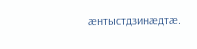ӕнтыстдзинӕдтӕ.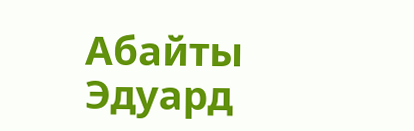Абайты Эдуард